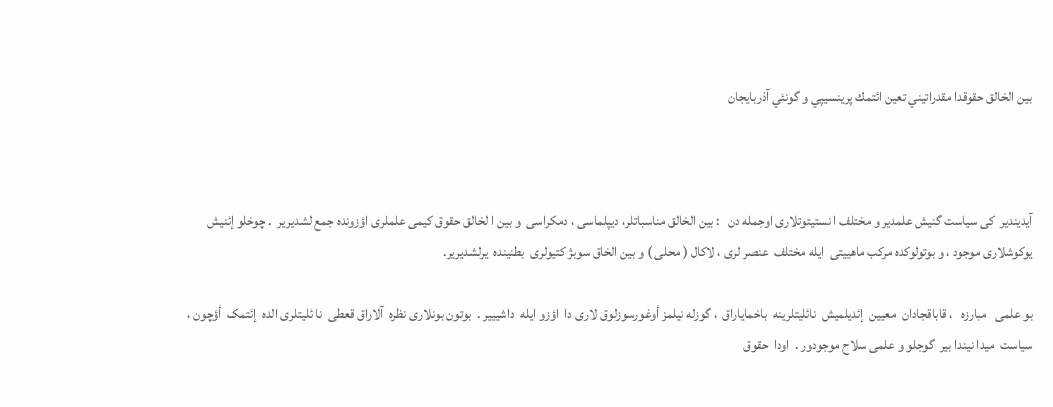بين الخالق حقوقدا مقدراتيني تعين ائتمك پرينسيپي و گونئي آذربايجان



آیدیندیر  کی سیاست گنیش علمدیر و مختلف ا نستیتوتلاری اوجمله دن   : بین الخالق مناسباتلر، دیپلماسی ، دمکراسی  و بین ا لخالق حقوق کیمی علملری اؤزونده جمع لشدیریر  . چوخلو إئنیش یوکوشلاری موجود ، و بوتولوکده مرکب ماهییتی  ایله مختلف  عنصر لری ، لاکال ( محلی ) و بین الخاق سوبژ کتیولری  بطنینده  یرلشدیریر.

بو علمی   مبارزه   ، قاباقجادان  معیین  إئدیلمیش  نائلیتلرینه  باخمایاراق  ، گوزله نیلمز أوغورسوزلوق لاری دا  اؤزو ایله  داشیییر .  بوتون بونلاری نظره  آلاراق قعطی  نا ئلیتلری الده  إئتمک  أؤچون ، سیاست  میدا نیندا بیر  گوجلو و علمی سلاح موجودور .  اودا  حقوق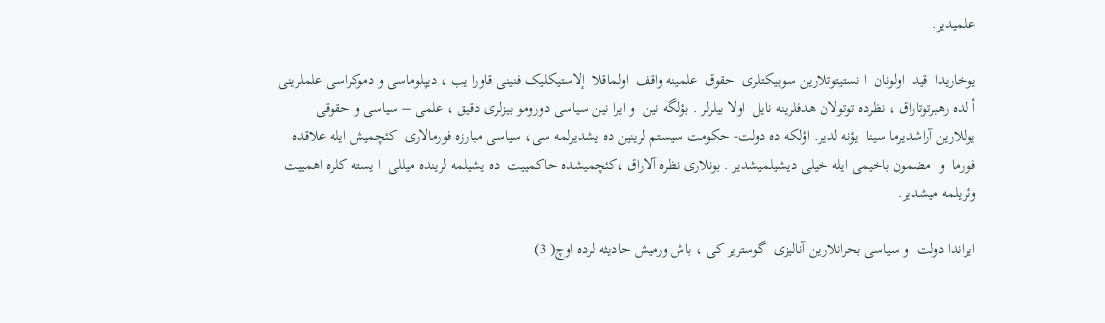علمیدیر.

یوخاریدا  قید  اولونان  ا نستیتوتلارین سوبیکتلری  حقوق  علمینه واقف  اولماقلا  إلاستیکلیک فنینی قاورا یب ، دیپلوماسی و دموکراسی علملرینی أ لده رهبرتوتاراق ، نظرده توتولان هدفلرینه نايل  اولا بیلرلر . بؤلگه نین  و ایرا نین سیاسی دورومو بیزلری دقیق ، علمی – سیاسی و حقوقی یوللارین آراشدیرما سینا  یؤنه لدیر. اؤلکه ده دولت- حکومت سیستم لرینین ده یشدیرلمه سی، سیاسی مبارزه فورمالاری  کئچمیش ایله علاقده فورما  و  مضمون باخیمی ایله خیلی دیشیلمیشدیر . بونلاری نظره آلاراق ،کئچمیشده حاکمییت  ده یشیلمه لرینده میللی  ا یسته کلره اهمییت  وئریلمه میشدیر.

ایراندا دولت  و سیاسی بحرانلارین آنالیزی  گوستریر کی ، باش ورمیش حادیثه لرده اوچ( 3)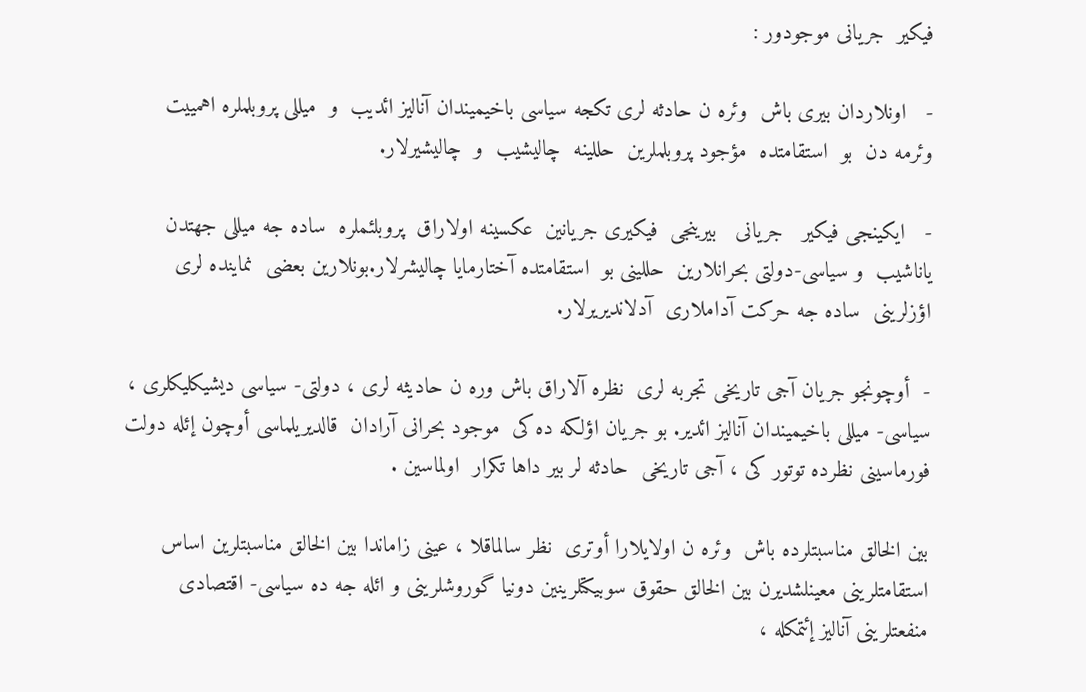فیکیر  جریانی موجودور :

-   اونلاردان بیری باش  وئره ن حادثه لری تکجه سیاسی باخیمیندان آنالیز ائدیب  و  میللی پروبلملره اهمییت وئرمه دن  بو  استقامتده  مؤجود پروبلملرین  حللینه  چالیشیب  و  چالیشیرلار.

-   ایکینجی فیکیر   جریانی   بیرینجی  فیکیری جریانین  عکسینه اولاراق  پروبلئملره  ساده جه میللی جهتدن  یاناشیب  و سیاسی-دولتی بحرانلارین  حللینی بو  استقامتده آختارمایا چالیشرلار.بونلارین بعضی  نماینده لری اؤزلرینی  ساده جه حرکت آداملاری  آدلاندیریرلار.

-  أوچونجو جریان آجی تاریخی تجربه لری  نظره آلاراق باش وره ن حادیثه لری ، دولتی- سیاسی دیشیکلیکلری ، سیاسی- میللی باخیمیندان آنالیز ائدیر. بو جریان اؤلکه ده کی  موجود بحرانی آرادان  قالدیریلماسی أوچون إئله دولت  فورماسینی نظرده توتور کی ، آجی تاریخی  حادثه لر بیر داها تکرار  اولماسین .

بین الخالق مناسبتلرده باش  وئره ن اولایلارا أوتری  نظر سالماقلا ، عینی زاماندا بین الخالق مناسبتلرین اساس استقامتلرینی معینلشدیرن بین الخالق حقوق سوبیکتلرینین دونیا گوروشلرینی و ائله جه ده سیاسی- اقتصادی منفعتلرینی آنالیز إئتمکله ،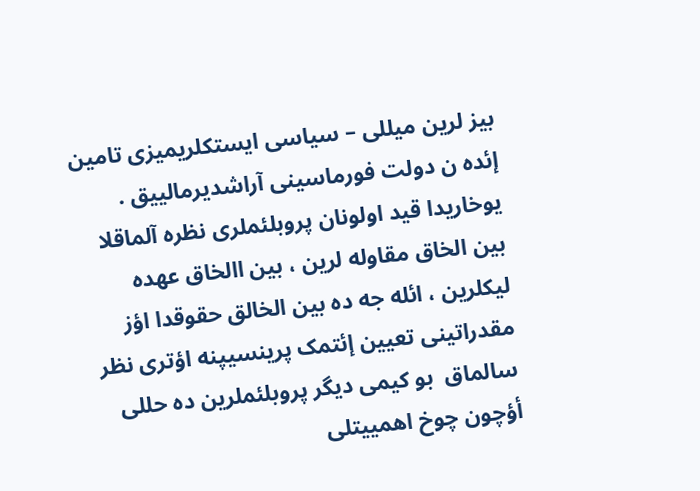بیز لرین میللی – سیاسی ایستکلریمیزی تامین إئده ن دولت فورماسینی آراشدیرمالییق . یوخاریدا قید اولونان پروبلئملری نظره آلماقلا      بین الخاق مقاوله لرین ، بین االخاق عهده لیکلرین ، ائله جه ده بین الخالق حقوقدا اؤز مقدراتینی تعیین إئتمک پرینسیپنه اؤتری نظر سالماق  بو کیمی دیگر پروبلئملرین ده حللی أؤچون چوخ اهمییتلی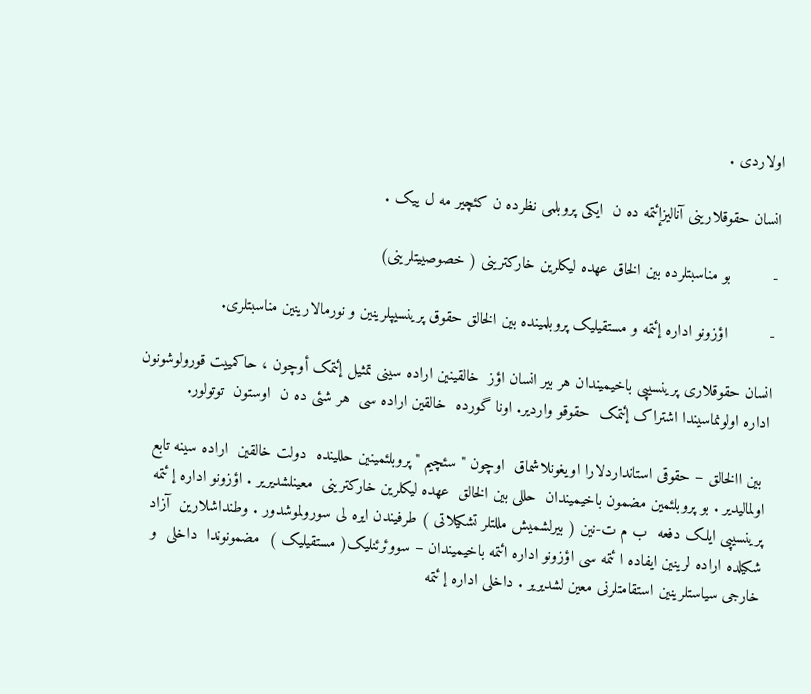اولاردی .

انسان حقوقلارینی آنالیزإئتمه ده ن  ایکی پروبلمی نظرده ن کئچیر مه ل ییک .

-         بو مناسبتلرده بین الخاق عهده لیکلرین خارکترینی ( خصوصییتلرینی)

-         اؤزونو اداره إئتمه و مستقیلیک پروبلمینده بین الخالق حقوق پرینسیپلرینین و نورمالارینین مناسبتلری.

انسان حقوقلاری پرینسیپی باخیمیندان هر بیر انسان اؤز  خالقینین اراده سینی تمثیل إئتمک أوچون ، حاکمییت قورولوشونون اداره اولونماسیندا اشتراک إئتمک  حقوقو واردیر. اونا گورده  خالقین اراده سی  هر شئی ده ن  اوستون  توتولور.

 بین االخالق – حقوقی استانداردلارا اویغونلاشماق  اوچون " سئچیم " پروبلئمینین حللینده  دولت خالقین  اراده سینه تابع  اولمالیدیر . بو پروبلئمین مضمون باخیمیندان  حللی بین الخالق  عهده لیکلرین خارکترینی  معینلشدیریر . اؤزونو اداره إ ئتمه پرینسیپی ایلک دفعه  ب م ت-نین ( بیرلشمیش مللتلر تشکیلاتی ) طرفیندن ایره لی سورولموشدور . وطنداشلارین  آزاد  شکیلده اراده لرینین ایفاده ا ئتمه سی اؤزونو اداره ائتمه باخیمیندان – سووئرئنلیک( مستقیلیک )  مضمونوندا  داخلی  و خارجی سیاستلرینین استقامتلرنی معین لشدیریر . داخلی اداره إ ئتمه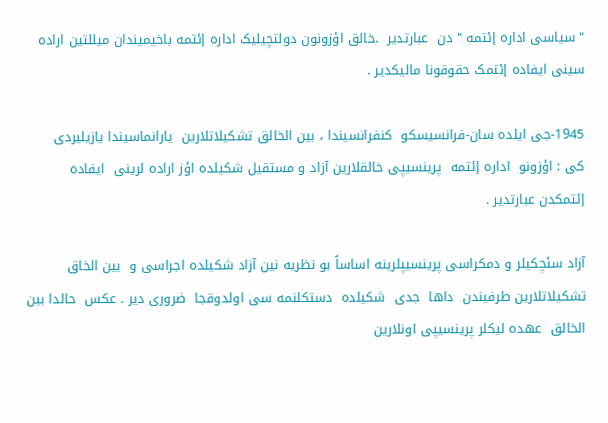" سیاسی اداره إئتمه " دن  عبارتدیر  .خالق اؤزونون دولتچیلیک اداره إئتمه باخیمیندان میللتین اراده سینی ایفاده إئتمک حقوقونا مالیکدیر .

1945-جی ایلده سان-فرانسیسکو  کنفرانسیندا ، بین الخالق تشکیلاتلارین  یارانماسیندا یازیلیردی   کی : اؤزونو  اداره إئتمه  پرینسیپی خالقلارین آزاد و مستقیل شکیلده اؤز اراده لرینی  ایفاده إئتمکدن عبارتدیر .

آزاد سئچکیلر و دمکراسی پرینسیپلرینه اساساً بو نظریه نین آزاد شکیلده اجراسی و  بین الخاق  تشکیلاتلارین طرفیندن  داها  جدی  شکیلده  دستکلنمه سی اولدوقجا  ضروری دیر . عکس  حالدا بین الخالق  عهده لیکلر پرینسیپی اونلارین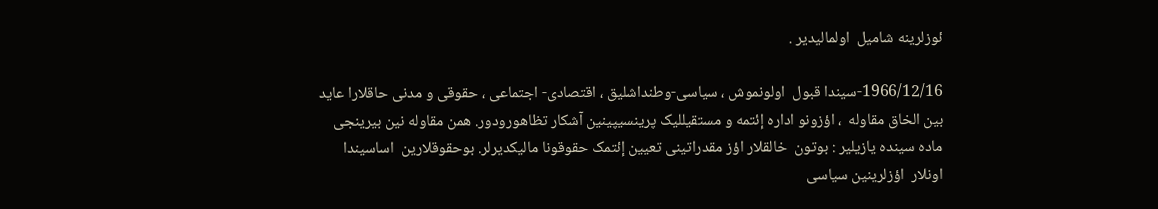ئوزلرینه شامیل  اولمالیدیر .

1966/12/16-سیندا قبول  اولونموش ، سیاسی-وطنداشلیق ، اقتصادی- اجتماعی ، حقوقی و مدنی حاقلارا عاید   بین الخاق مقاوله  ، اؤزونو اداره إئتمه و مستقیللیک پرینسیپینین آشکار تظاهورودور. همن مقاوله نین بیرینجی ماده سینده یازیلیر : بوتون  خالقلار اؤز مقدراتینی تعیین إئتمک حقوقونا مالیکدیرلر. بوحقوقلارین  اساسیندا اونلار  اؤزلرینین سیاسی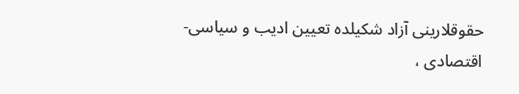حقوقلارینی آزاد شکیلده تعیین ادیب و سیاسی-اقتصادی ،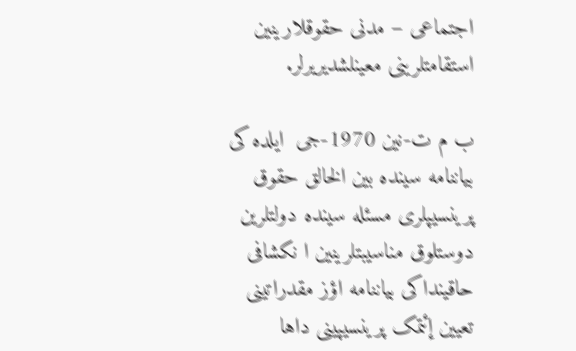اجتماعی – مدنی حقوقلارینین استقامتلرینی معینلشدیریرلر.

ب م ت-نین 1970-جی  ایلده کی بیاننامه سینده بین الخالق حقوق پرینسیپلری مسئله سینده دولتلرین دوستلوق مناسیبتلرینین ا نکشافی حاقینداکی بیاننامه اؤز مقدراتینی تعیین إئتمک پرینسیپینی داها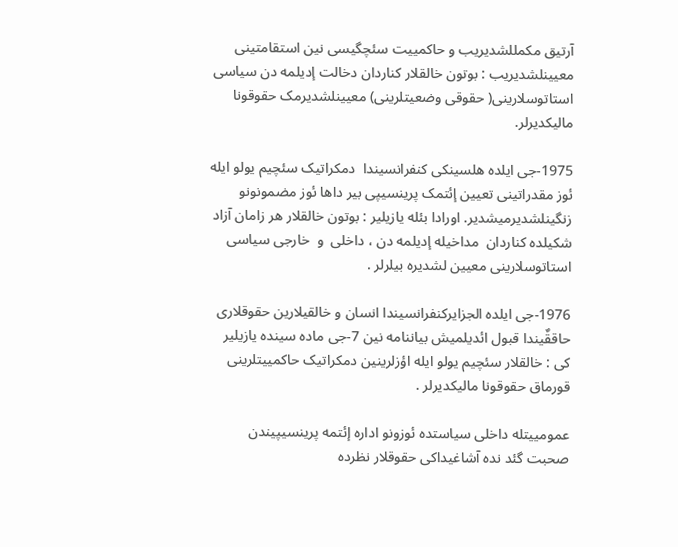آرتیق مکمللشدیریب و حاکمییت سئچگیسی نین استقامتینی معیینلشدیریب : بوتون خالقلار کناردان دخالت إدیلمه دن سیاسی استاتوسلارینی( حقوقی وضعیتلرینی) معیینلشدیرمک حقوقونا مالیکدیرلر.

1975-جی ایلده هلسینکی کنفرانسیندا  دمکراتیک سئچیم یولو ایله ئوز مقدراتینی تعیین إئتمک پرینسیپی بیر داها ئوز مضمونونو زنگینلشدیرمیشدیر. اورادا بئله یازیلیر : بوتون خالقلار هر زامان آزاد  شکیلده کناردان  مداخیله إدیلمه دن ، داخلی  و  خارجی سیاسی  استاتوسلارینی معیین لشدیره بیلرلر .

1976-جی ایلده الجزایرکنفرانسیندا انسان و خالقیلارین حقوقلاری حاققٌیندا قبول ائدیلمیش بیاننامه نین 7-جی ماده سینده یازیلیر کی : خالقلار سئچیم یولو ایله اؤزلرینین دمکراتیک حاکمییتلرینی  قورماق حقوقونا مالیکدیرلر .

عمومییتله داخلی سیاستده ئوزونو اداره إئتمه پرینسیپیندن صحبت گئد نده آشاغیداکی حقوقلار نظرده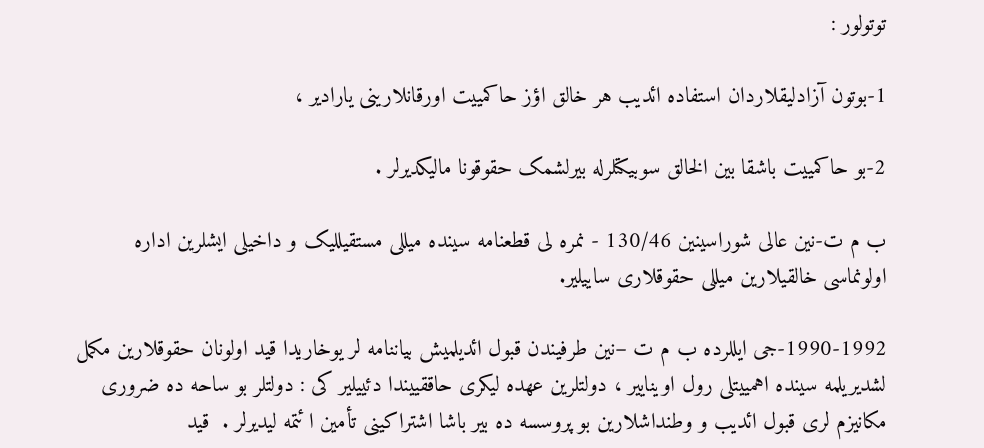توتولور :

1-بوتون آزادلیقلاردان استفاده ائدیب هر خالق اؤز حاکمییت اورقانلارینی یارادیر ،

2-بو حاکمییت باشقا بین الخالق سوبیکتلرله بیرلشمک حقوقونا مالیکدیرلر .

ب م ت-نین عالی شوراسینین 130/46 - نمره لی قطعنامه سینده میللی مستقیللیک و داخیلی ایشلرین اداره اولونماسی خالقیلارین میللی حقوقلاری ساییلیر.

1990-1992-جی ایللرده ب م ت –نین طرفیندن قبول ائدیلمیش بیاننامه لر یوخاریدا قید اولونان حقوقلارین مکمل لشدیریلمه سینده اهمییتلی رول اویناییر ، دولتلرین عهده لیکری حاققییندا دئییلیر کی : دولتلر بو ساحه ده ضروری مکانیزم لری قبول ائدیب و وطنداشلارین بو پروسسه ده بیر باشا اشتراکینی تأمین ا ئتمه لیدیرلر .  قید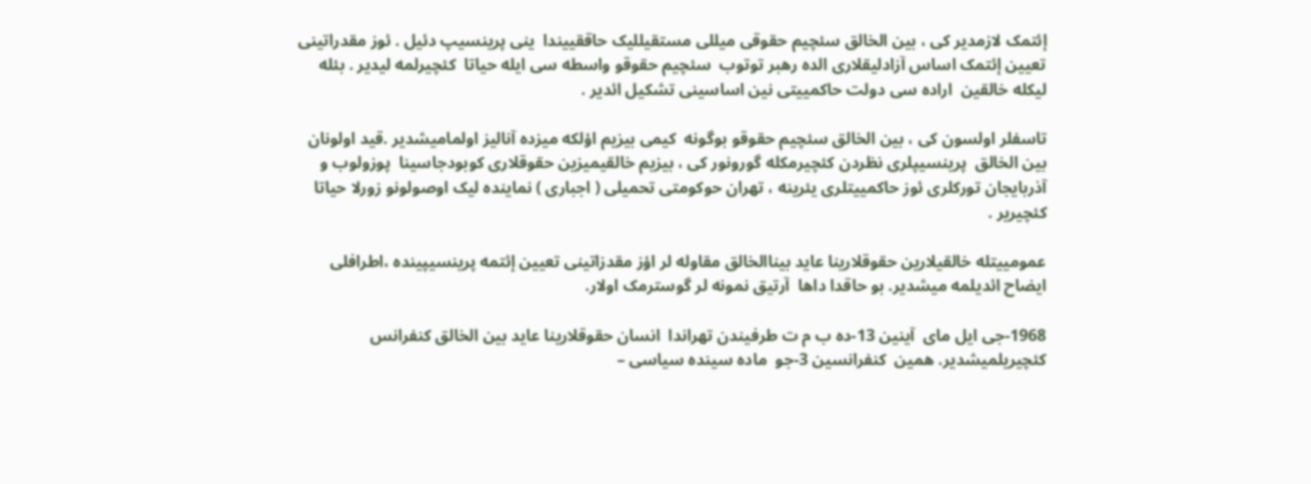إئتمک لازمدیر کی ، بین الخالق سئچیم حقوقی میللی مستقیللیک حاققییندا  ینی پرینسیپ دئیل . ئوز مقدراتینی تعیین إئتمک اساس آزادلیقلاری الده رهبر توتوب  سئچیم حقوقو واسطه سی ایله حیاتا  کئچیرلمه لیدیر . بئله لیکله خالقین  اراده سی دولت حاکمییتی نین اساسینی تشکیل ائدیر .

تاسفلر اولسون کی ، بین الخالق سئچیم حقوقو بوگونه  کیمی بیزیم اؤلکه میزده آنالیز اولمامیشدیر .قید اولونان بین الخالق  پرینسیپلری نظردن کئچیرمکله گورونور کی ، بیزیم خالقیمیزین حقوقلاری کوبودجاسینا  پوزولوب و آذربایجان تورکلری ئوز حاکمییتلری یئرینه ، تهران حوکومتی تحمیلی ( اجباری ) نماینده لیک اوصولونو زورلا حیاتا کئچیریر .

عمومییتله خالقیلارین حقوقلارینا عاید بیناالخالق مقاوله لر اؤز مقدزاتینی تعیین إئتمه پرینسیپینده ،اطرافلی ایضاح ائدیلمه میشدیر. بو حاقدا داها  آرتیق نمونه لر گوسترمک اولار.

1968-جی ایل مای  آینین 13-ده ب م ت طرفیندن تهراندا  انسان حقوقلارینا عاید بین الخالق کنفرانس کئچیریلمیشدیر. همین  کنفرانسین 3-جو  ماده سینده سیاسی –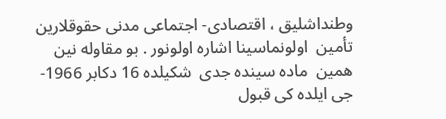وطنداشلیق ، اقتصادی- اجتماعی مدنی حقوقلارین تأمین  اولونماسینا اشاره اولونور . بو مقاوله نین همین  ماده سینده جدی  شکیلده 16 دکابر 1966-جی ایلده کی قبول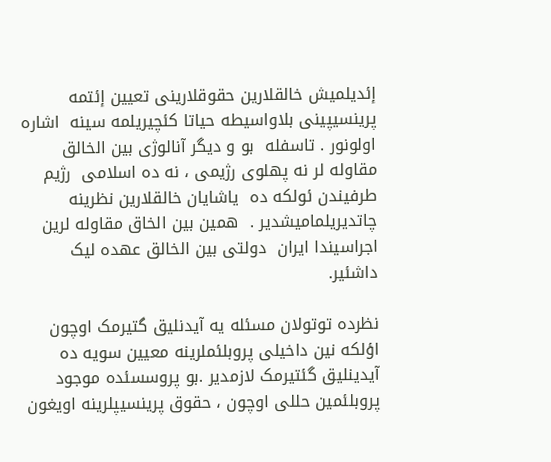إئدیلمیش خالقلارین حقوقلارینی تعیین إئتمه پرینسیپینی بلاواسیطه حیاتا کئچیریلمه سینه  اشاره اولونور . تاسفله  بو و دیگر آنالوژی بین الخالق مقاوله لر نه پهلوی رژیمی ، نه ده اسلامی  رژیم طرفیندن ئولکه ده  یاشایان خالقلارین نظرینه چاتدیریلمامیشدیر .  همین بین الخاق مقاوله لرین اجراسیندا ایران  دولتی بین الخالق عهده لیک داشئیر.

نظرده توتولان مسئله یه آیدنلیق گتیرمک اوچون اؤلکه نین داخیلی پروبلئملرینه معیین سویه ده آیدینلیق گئتیرمک لازمدیر .بو پروسسئده موجود  پروبلئمین حللی اوچون ، حقوق پرینسیپلرینه اویغون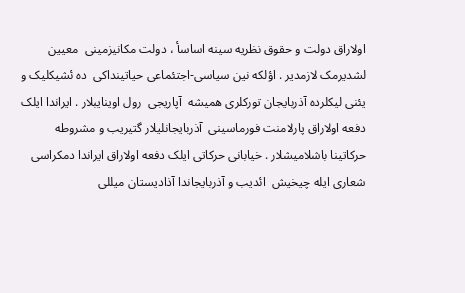اولاراق دولت و حقوق نظریه سینه اساسأ ، دولت مکانیزمینی  معیین لشدیرمک لازمدیر . اؤلکه نین سیاسی-اجتئماعی حیاتینداکی  ده ئشیکلیک و یئنی لیکلرده آذربایجان تورکلری همیشه  آپاریجی  رول اوینایبلار . ایراندا ایلک  دفعه اولاراق پارلامنت فورماسینی  آذربایجانلیلار گتیریب و مشروطه حرکاتینا باشلامیشلار . خیابانی حرکاتی ایلک دفعه اولاراق ایراندا دمکراسی شعاری ایله چیخیش  ائدیب و آذربایجاندا آذادیستان میللی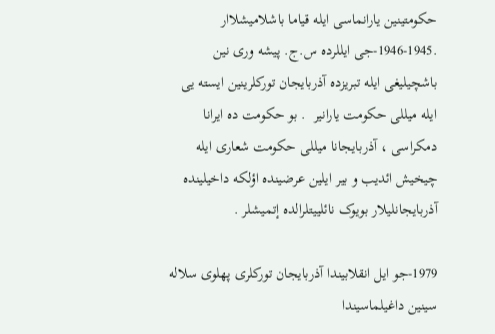حکومتینین یارانماسی ایله قیاما باشلامیشلاار .1945-1946-جی ایللرده س.ج. پیشه وری نین باشچیلیغی ایله تبریزده آذربایجان تورکلرینین ایسته یی ایله میللی حکومت یارانیر  . بو حکومت ده ایرانا دمکراسی ، آذربایجانا میللی حکومت شعاری ایله چیخیش ائدیب و بیر ایلین عرضینده اؤلکه داخیلینده آذربایجانلیلار بویوک نائلییتلرالده إتمیشلر .

1979-جو ایل انقلابیندا آذربایجان تورکلری پهلوی سلاله سینین داغیلماسیندا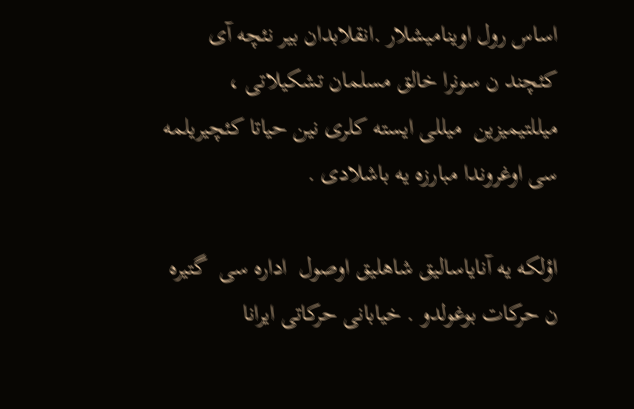اساس رول اوینامیشلار .انقلابدان بیر نئچه آی کئچند ن سونرا خالق مسلمان تشکیلاتی ، میللتیمیزین  میللی ایسته کلری نین حیاتا کئچیریلمه سی اوغروندا مبارزه یه باشلادی .

اؤلکه یه آنایاسالیق شاهلیق اوصول  اداره سی  گتیره ن حرکات بوغولدو . خیابانی حرکاتی ایرانا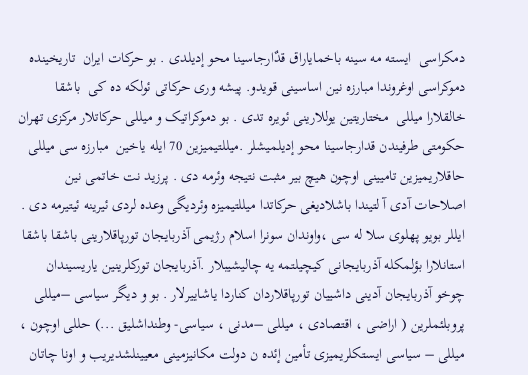دمکراسی  ایسته مه سینه باخمایاراق قدٌارجاسینا محو إدیلدی . بو حرکات ایران  تاریخینده دموکراسی اوغروندا مبارزه نین اساسینی قویدو. پیشه وری حرکاتی ئولکه ده کی  باشقا خالقلارا میللی  مختاریتین یوللارینی ئویره تدی . بو دموکراتیک و میللی حرکاتلار مرکزی تهران حکومتی طرفیندن قدارجاسینا محو إدیلمیشلر .میللتیمیزین 70 ایله یاخین  مبارزه سی میللی حاقلاریمیزین تامیینی اوچون هیچ بیر مثبت نتیجه وئرمه دی . پرزید نت خاتمی نین اصلاحات آدی آ لتیندا باشلادیغی حرکاتدا میللتیمیزه وئردیگی وعده لردی ئیرینه ئیتیرمه دی .  ایللر بویو پهلوی سلا له سی ،واوندان سونرا اسلام رژیمی آذربایجان تورپاقلارینی باشقا باشقا استانلارا بؤلمکله آذربایجانی کیچیلتمه یه چالیشیبلار .آذربایجان تورکلرینین یاریسیندان چوخو آذربایجان آدینی داشییان تورپاقلاردان کناردا یاشاییرلار . بو و دیگر سیاسی –میللی پروبلئملرین ( اراضی ، اقتصادی ، میللی –مدنی ، سیاسی- وطنداشلیق ...) حللی اوچون ، میللی – سیاسی ایستکلریمیزی تأمین إئده ن دولت مکانیزمینی معیینلشدیریب و اونا چاتان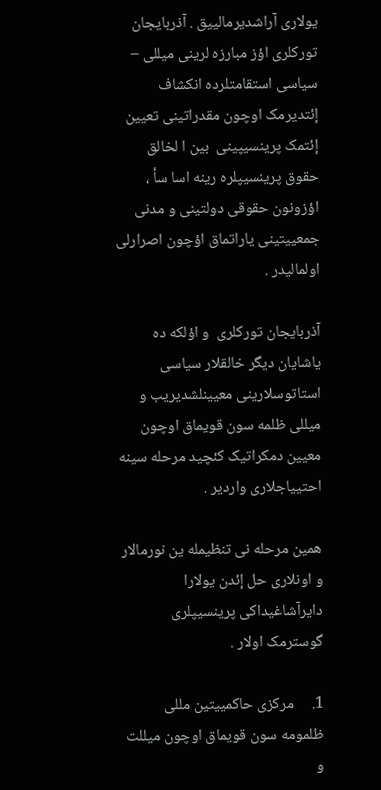یولاری آراشدیرمالییق . آذربایجان تورکلری اؤز مبارزه لرینی میللی – سیاسی استقامتلرده انکشاف إئتدیرمک اوچون مقدراتینی تعیین إئتمک پرینسیپینی  بین ا لخالق حقوق پرینسیپلره رینه اسا سأ ، اؤزونون حقوقی دولتینی و مدنی جمعییتینی یاراتماق اؤچون اصرارلی اولمالیدر .

آذربایجان تورکلری  و اؤلکه ده یاشایان دیگر خالقلار سیاسی استاتوسلارینی معیینلشدیریب و میللی ظلمه سون قویماق اوچون معیین دمکراتیک کئچید مرحله سینه احتییاجلاری واردیر .

همین مرحله نی تنظیمله ین نورمالار  و اونلاری حل إئدن یولارا  دایرآشاغیداکی پرینسیپلری گوسترمک اولار .

1.     مرکزی حاکمییتین مللی ظلمومه سون قویماق اوچون میللت و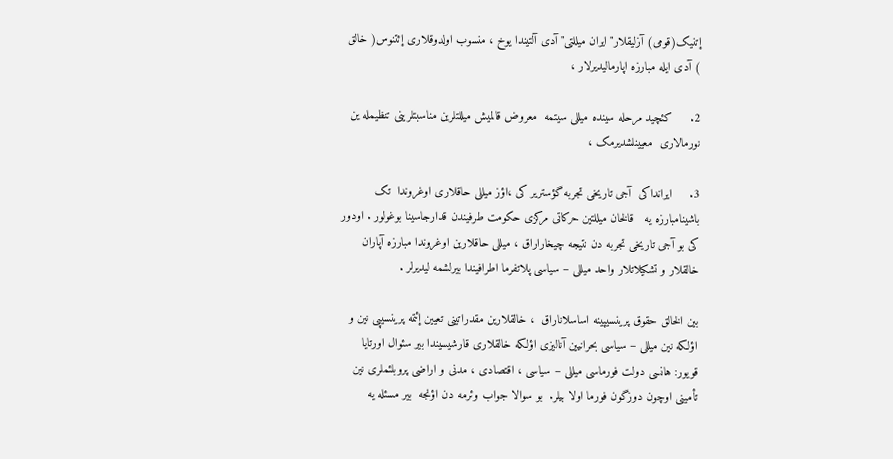إتنیک(قومی) آزلیقلار" ایران میللتی" آدی آلتیندا یوخ ، منسوب اولدوقلاری إئتنوس( خالق ) آدی ایله مبارزه اپارمالیدیرلار ،

2.     کئچید مرحله سینده میللی سیتمه  معروض قالمیش میللتلرین مناسبتلرینی تنظیمله ین نورمالاری  معیینلشدیرمک ،

3.     ایرانداکی  آجی تاریخی تجربه گؤستریر کی ،اؤز میللی حاقلاری اوغروندا  تک باشینامبارزه یه   قالخان میللتین حرکاتی مرکزی حکومت طرفیندن قدارجاسینا بوغولور . اودور کی بو آجی تاریخی تجربه دن نتیجه چیخاراراق ، میللی حاقلارین اوغروندا مبارزه آپاران خالقلار و تشکیلاتلار واحد میللی – سیاسی پلاتفرما اطرافیندا بیرلشمه لیدیرلر .

بین الخالق حقوق پرینسیپینه اساسلاناراق  ، خالقلارین مقدراتینی تعیین إئتمه پرینسیپی نین و اؤلکه نین میللی – سیاسی بحرانیین آنالیزی اؤلکه خالقلاری قارشیسیندا بیر سئوال اورتایا قویور: هانسی دولت فورماسی میللی – سیاسی ، اقتصادی ، مدنی و اراضی پروبلئملری نین تأمینی اوچون دوزگون فورما اولا بیلر.  بو سوالا جواب وئرمه دن اؤنجه  بیر مسئله یه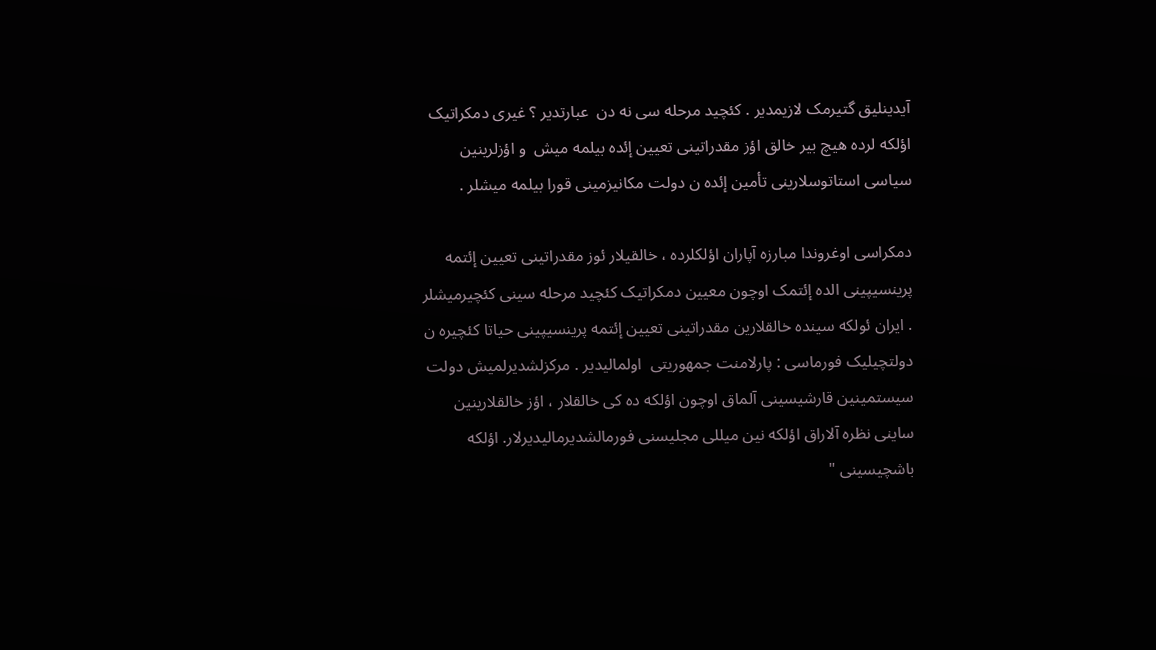آیدینلیق گتیرمک لازیمدیر . کئچید مرحله سی نه دن  عبارتدیر ؟ غیری دمکراتیک اؤلکه لرده هیچ بیر خالق اؤز مقدراتینی تعیین إئده بیلمه میش  و اؤزلرینین سیاسی استاتوسلارینی تأمین إئده ن دولت مکانیزمینی قورا بیلمه میشلر .

دمکراسی اوغروندا مبارزه آپاران اؤلکلرده ، خالقیلار ئوز مقدراتینی تعیین إئتمه پرینسیپینی الده إئتمک اوچون معیین دمکراتیک کئچید مرحله سینی کئچیرمیشلر . ایران ئولکه سینده خالقلارین مقدراتینی تعیین إئتمه پرینسیپینی حیاتا کئچیره ن دولتچیلیک فورماسی : پارلامنت جمهوریتی  اولمالیدیر . مرکزلشدیرلمیش دولت سیستمینین قارشیسینی آلماق اوچون اؤلکه ده کی خالقلار ، اؤز خالقلارینین  ساینی نظره آلاراق اؤلکه نین میللی مجلیسنی فورمالشدیرمالیدیرلار. اؤلکه باشچیسینی "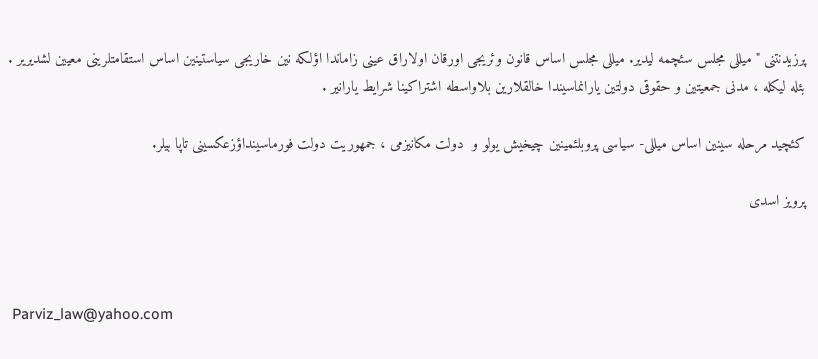پرزیدنتنی " میللی مجلس سئچمه لیدیر. میللی مجلس اساس قانون وئریجی اورقان اولاراق عینی زاماندا اؤلکه نین خاریجی سیاستینین اساس استقامتلرینی معیین لشدیریر . بئله لیکله ، مدنی جمعیتین و حقوقی دولتین یارانماسیندا خالقلارین بلاواسطه اشتراکینا شرایط یارانیر .

کئچید مرحله سینین اساس میللی- سیاسی پروبلئمینین چیخیش یولو و  دولت مکانیزمی ، جمهوریت دولت فورماسینداؤزعکسینی تاپا بیلر.

پرویز اسدی



 Parviz_law@yahoo.com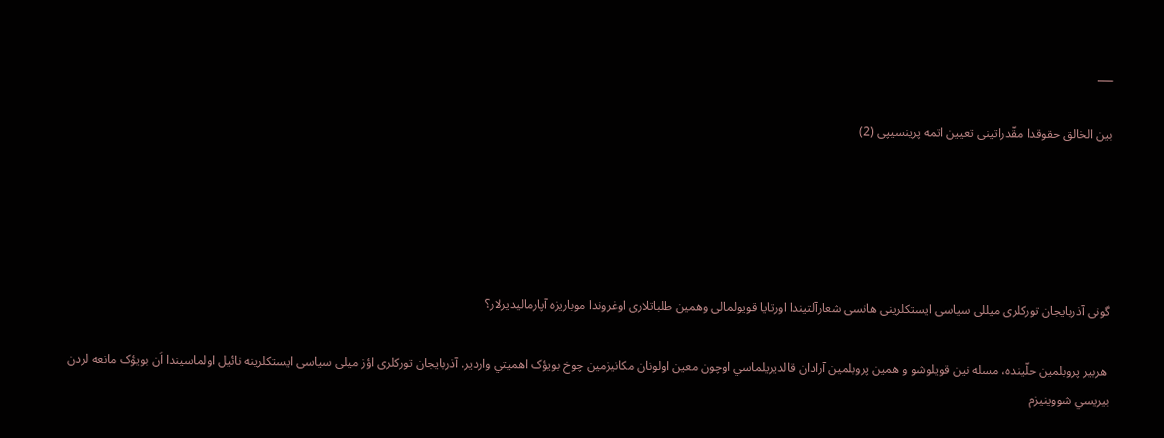___

بين الخالق حقوقدا مقّدراتينی تعيين اتمه پرينسيپی (2)





گونی آذربايجان تورکلری ميللی سياسی ايستکلرينی هانسی شعارآلتيندا اورتايا قويولمالی وهمين طلباتلاری اوغروندا موباريزه آپارماليديرلار؟

 هربير پروبلمين حلّينده، مسله نين قويلوشو و همين پروبلمين آرادان قالديريلماسي اوچون معين اولونان مکانيزمين چوخ بويؤک اهميتي واردير. آذربايجان تورکلری اؤز ميلی سياسی ايستکلرينه نائيل اولماسيندا اَن بويؤک مانعه لردن بيريسي شووينيزم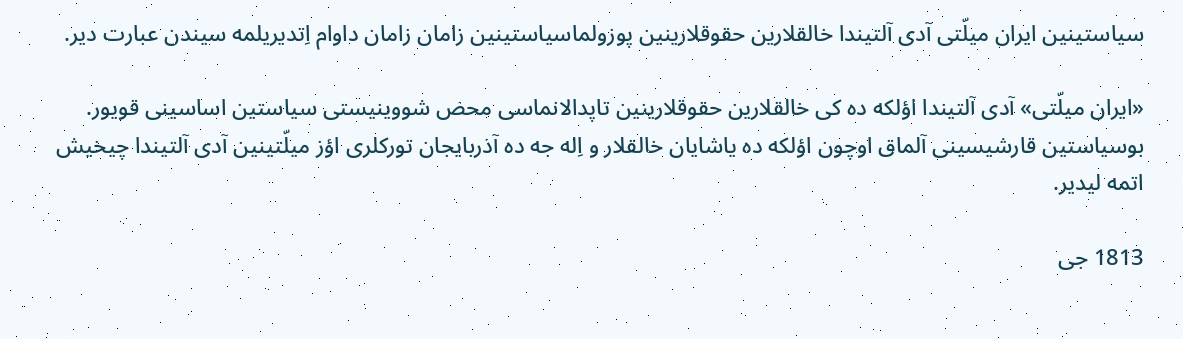سياستينين ايران ميلّتی آدی آلتيندا خالقلارين حقوقلارينين پوزولماسياستينين زامان زامان داوام اِتديريلمه سيندن عبارت دير.

«ايران ميلّتی» آدی آلتيندا اؤلکه ده کی خالقلارين حقوقلارينين تاپدالانماسی محض شووينيستی سياستين اساسينی قويور. بوسياستين قارشيسينی آلماق اوچون اؤلکه ده ياشايان خالقلار و اِله جه ده آذربايجان تورکلری اؤز ميلّتينين آدی آلتيندا چيخيش اتمه ليدير.

1813 جی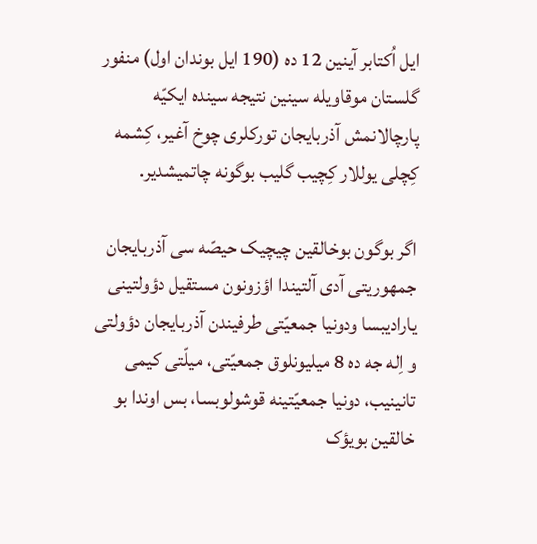ايل اُکتابر آينين 12 ده (190 ايل بوندان اول) منفور گلستان موقاويله سينين نتيجه سينده ايکيّه پارچالانمش آذربايجان تورکلری چوخ آغير، کِشمه کِچلی يوللار کِچيب گليب بوگونه چاتميشدير.

اگر بوگون بوخالقين چيچيک حيصّه سی آذربايجان جمهوريتی آدی آلتيندا اؤزونون مستقيل دؤولتينی ياراديبسا ودونيا جمعيّتی طرفيندن آذربايجان دؤولتی و اِله جه ده 8 ميليونلوق جمعيّتی، ميلّتی کيمی تانينيب، دونيا جمعيّتينه قوشولوبسا، بس اوندا بو خالقين بويؤک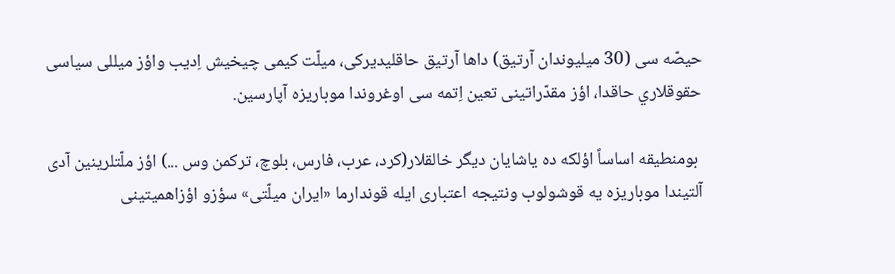حيصّه سی (30 ميليوندان آرتيق) داها آرتيق حاقليديرکی، ميلّت کيمی چيخيش اِديب واؤز ميللی سياسی حقوقلاري حاقدا، اؤز مقدّراتينی تعين اِتمه سی اوغروندا موباريزه آپارسين.

 بومنطيقه اساساً اؤلکه ده ياشايان ديگر خالقلار(کرد، عرب، فارس، بلوچ، ترکمن وس ...) اؤز ملّتلرينين آدی آلتيندا موباريزه يه قوشولوب ونتيجه اعتباری ايله قوندارما «ايران ميلّتی» سؤزو اؤزاهميتينی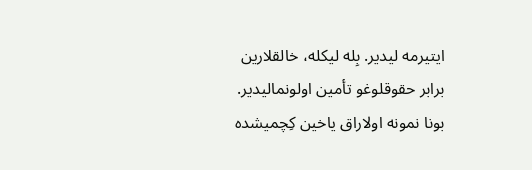ايتيرمه ليدير. بِله ليکله، خالقلارين برابر حقوقلوغو تأمين اولونماليدير. بونا نمونه اولاراق ياخين کِچميشده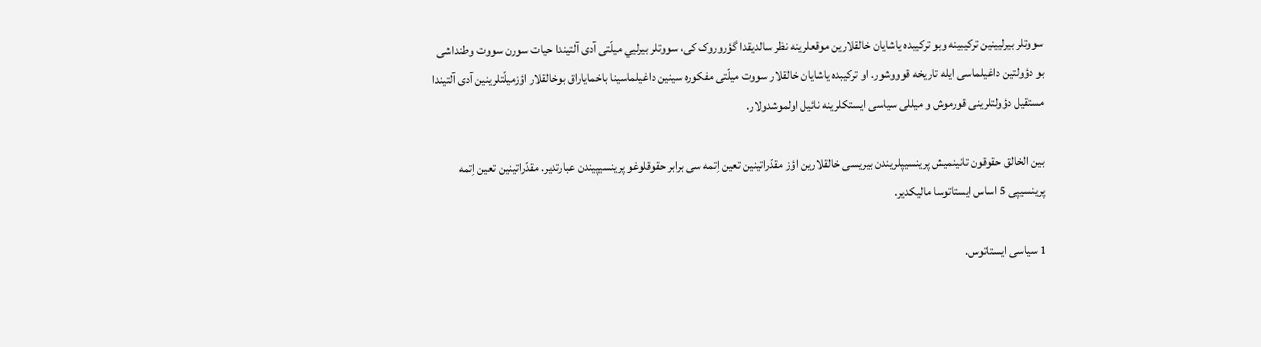سووتلر بيرليينين ترکيبينه وبو ترکيبده ياشايان خالقلارين موقعلرينه نظر سالديقدا گؤروروک کی، سووتلر بيرليي ميلّتی آدی آلتيندا حيات سورن سووت وطنداشی بو دؤولتين داغيلماسی ايله تاريخه قوووشور. او ترکيبده ياشايان خالقلار سووت ميلّتی مفکوره سينين داغيلماسينا باخماياراق بوخالقلار اؤزميلّتلرينين آدی آلتيندا مستقيل دؤولتلرينی قورموش و ميللی سياسی ايستکلرينه نائيل اولموشدولار.

بين الخالق حقوقون تانينميش پرينسيپلريندن بيريسی خالقلارين اؤز مقدّراتينين تعين اِتمه سی برابر حقوقلوغو پرينسيپيندن عبارتدير. مقدّراتينين تعين اِتمه پرينسيپی 5 اساس ايستاتوسا ماليکدير.

1 سياسی ايستاتوس.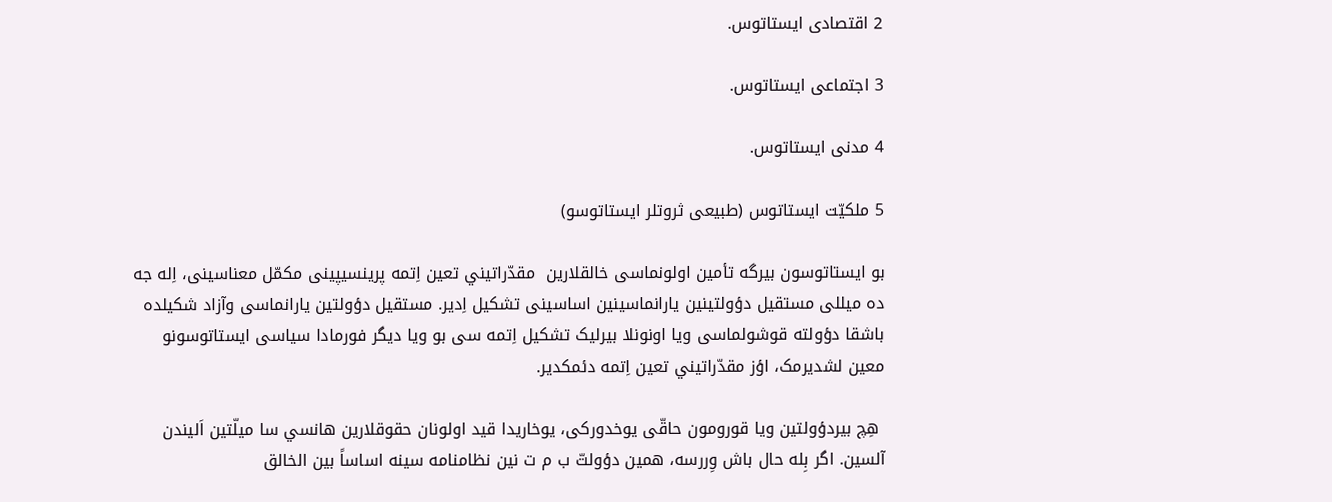2 اقتصادی ايستاتوس.

3 اجتماعی ايستاتوس.

4 مدنی ايستاتوس.

5 ملکيّت ايستاتوس (طبيعی ثروتلر ايستاتوسو)

بو ايستاتوسون بيرگه تأمين اولونماسی خالقلارين  مقدّراتيني تعين اِتمه پرينسيپينی مکمّل معناسينی، اِله جه ده ميللی مستقيل دؤولتينين يارانماسينين اساسينی تشکيل اِدير. مستقيل دؤولتين يارانماسی وآزاد شکيلده باشقا دؤولته قوشولماسی ويا اونونلا بيرليک تشکيل اِتمه سی بو ويا ديگر فورمادا سياسی ايستاتوسونو معين لشديرمک، اؤز مقدّراتيني تعين اِتمه دئمکدير.

 هِچ بيردؤولتين ويا قورومون حاقّی يوخدورکی، يوخاريدا قيد اولونان حقوقلارين هانسي سا ميلّتين اَليندن آلسين. اگر بِله حال باش وِررسه، همين دؤولتّ ب م ت نين نظامنامه سينه اساساً بين الخالق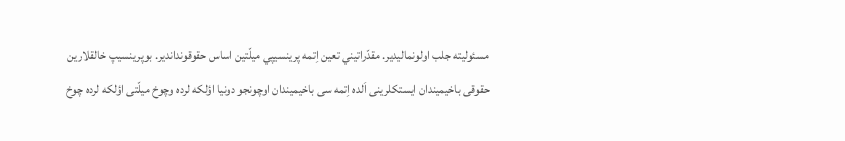مسئوليته جلب اولونماليدير. مقدّراتيني تعين اِتمه پرينسيپي ميلّتين اساس حقوقونداندير. بوپرينسيپ خالقلارين حقوقی باخيميندان ايستکلرينی اَلده اِتمه سی باخيميندان اوچونجو دونيا اؤلکه لرده وچوخ ميلّتی اؤلکه لرده چوخ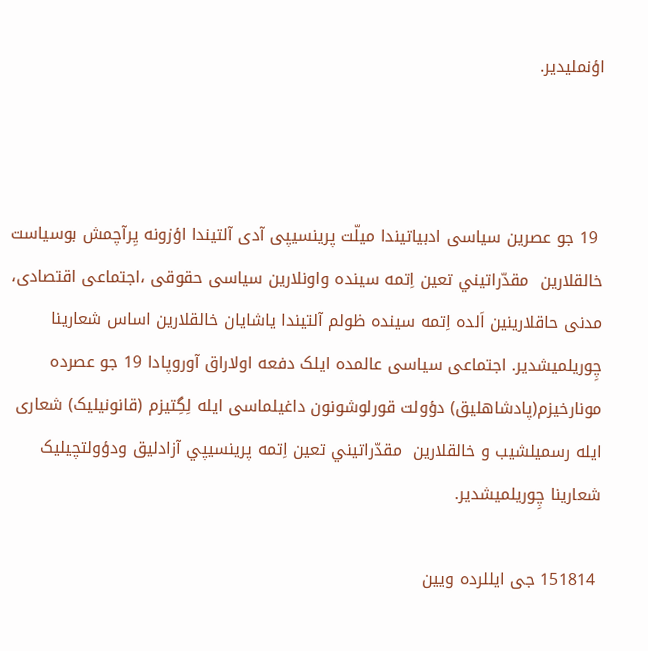اؤنمليدير.



 19 جو عصرين سياسی ادبياتيندا ميلّت پرينسيپی آدی آلتيندا اؤزونه يِرآچمش بوسياست خالقلارين  مقدّراتيني تعين اِتمه سينده واونلارين سياسی حقوقی ،اجتماعی اقتصادی، مدنی حاقلارينين اَلده اِتمه سينده ظولم آلتيندا ياشايان خالقلارين اساس شعارينا چِوريلميشدير. اجتماعی سياسی عالمده ايلک دفعه اولاراق آوروپادا 19 جو عصرده مونارخيزم(پادشاهلیق) دؤولت قورلوشونون داغيلماسی ايله لِگِتيزم (قانونيليک) شعاری ايله رسميلشيب و خالقلارين  مقدّراتيني تعين اِتمه پرينسيپي آزادليق ودؤولتچيليک شعارينا چِوريلميشدير.

 151814 جی ايللرده ويين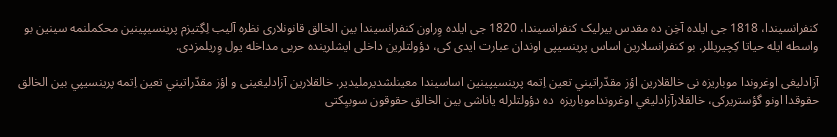کنفرانسيندا، 1818 جی ايلده آخِن ده مقدس بيرليک کنفرانسيندا، 1820 جی ايلده وِراون کنفرانسيندا بين الخالق قانونلاری نظره آليب لِگِتيزم پرينسيپينين محکملنمه سينين بو واسطه ايله حياتا کِچيريللر. بو کنفرانسلارين اساس پرينسيپی اوندان عبارت ايدی کی، دؤولتلرين داخلی ايشلرينده حربی مداخله يول وِريلمزدی.

آزادليغی اوغروندا موباريزه نی خالقلارين اؤز مقدّراتيني تعين اِتمه پرينسيپينين اساسيندا معينلشديرمليدير. خالقلارين آزادليغينی و اؤز مقدّراتيني تعين اِتمه پرينسيپي بين الخالق حقوقدا اونو گؤستريرکی، خالقلارآزادليغي اوغرونداموباريزه  ده دؤولتلرله ياناشی بين الخالق حقوقون سوبيِکتی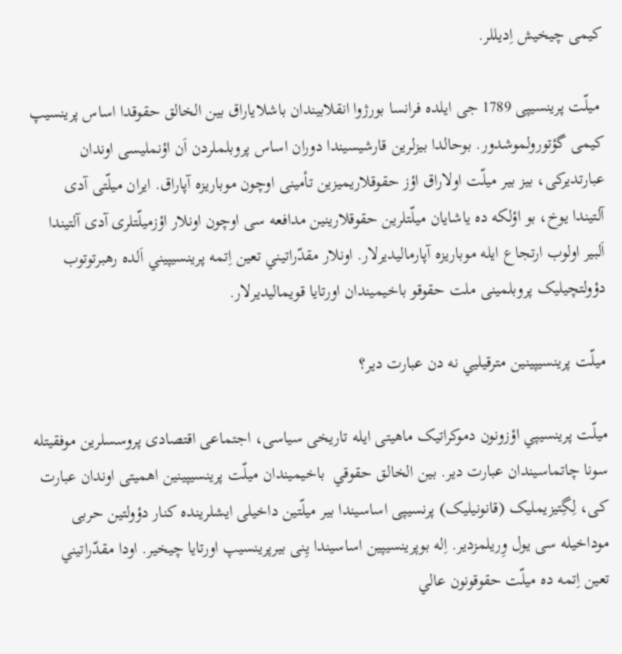کيمی چيخيش اِديللر.

 ميلّت پرينسيپی 1789 جی ايلده فرانسا بورژوا انقلابيندان باشلاياراق بين الخالق حقوقدا اساس پرينسيپ کيمی گؤتورولموشدور. بوحالدا بيزلرين قارشيسيندا دوران اساس پروبلملردن اَن اؤنمليسی اوندان عبارتديرکی، بيز بير ميلّت اولاراق اؤز حقوقلاريميزين تأمينی اوچون موباريزه آپاراق. ايران ميلّتی آدی آلتيندا يوخ، بو اؤلکه ده ياشايان ميلّتلرين حقوقلارينين مدافعه سی اوچون اونلار اؤزميلّتلری آدی آلتيندا اَلبير اولوب ارتجاع ايله موباريزه آپارماليديرلار. اونلار مقدّراتيني تعين اِتمه پرينسيپيني اَلده رهبرتوتوب دؤولتچيليک پروبلمينی ملت حقوقو باخيميندان اورتايا قويماليديرلار.

ميلّت پرينسيپينين مترقيليي نه دن عبارت دير؟

ميلّت پرينسيپي اؤزونون دموکراتيک ماهيتی ايله تاريخی سياسی، اجتماعی اقتصادی پروسسلرين موفقيتله سونا چاتماسيندان عبارت دير. بين الخالق حقوقي  باخيميندان ميلّت پرينسيپينين اهميتی اوندان عبارت کی، لِگِتيزيمليک (قانونيليک) پرنسيپی اساسيندا بير ميلّتين داخيلی ايشلرينده کنار دؤولتين حربی موداخيله سی يول وِريلمزدير. اِله بوپرينسيپين اساسيندا يِنی بيرپرينسيپ اورتايا چيخير. اودا مقدّراتيني تعين اِتمه ده ميلّت حقوقونون عالي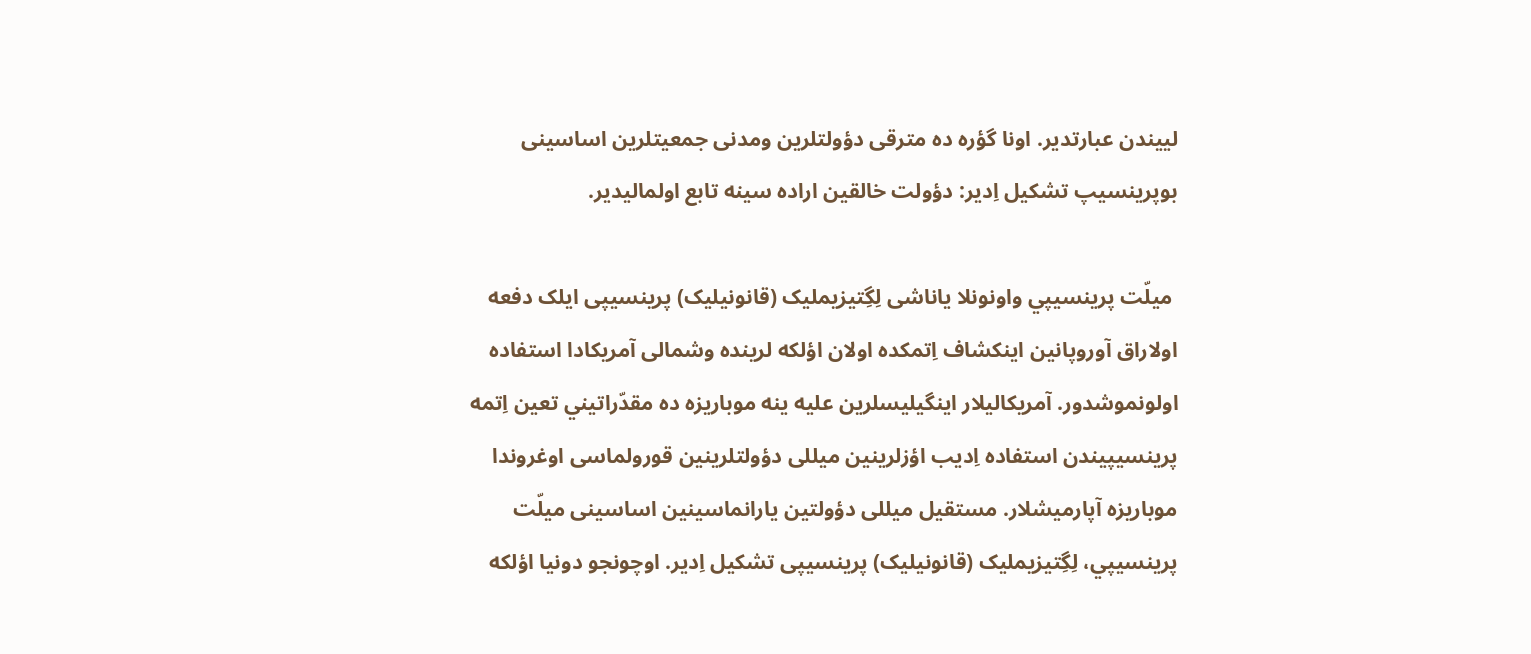لييندن عبارتدير. اونا گؤره ده مترقی دؤولتلرين ومدنی جمعيتلرين اساسينی بوپرينسيپ تشکيل اِدير: دؤولت خالقين اراده سينه تابع اولماليدير.

 ميلّت پرينسيپي واونونلا ياناشی لِگِتيزيمليک (قانونيليک) پرينسيپی ايلک دفعه اولاراق آوروپانين اينکشاف اِتمکده اولان اؤلکه لرينده وشمالی آمريکادا استفاده اولونموشدور. آمريکاليلار اينگيليسلرين عليه ينه موباريزه ده مقدّراتيني تعين اِتمه پرينسيپيندن استفاده اِديب اؤزلرينين ميللی دؤولتلرينين قورولماسی اوغروندا موباريزه آپارميشلار. مستقيل ميللی دؤولتين يارانماسينين اساسينی ميلّت پرينسيپي، لِگِتيزيمليک (قانونيليک) پرينسيپی تشکيل اِدير. اوچونجو دونيا اؤلکه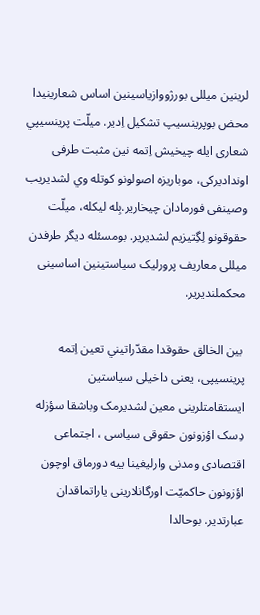لرينين ميللی بورژووازياسينين اساس شعارينيدا محض بوپرينسيپ تشکيل اِدير. ميلّت پرينسيپي شعاری ايله چيخيش اِتمه نين مثبت طرفی اونداديرکی، موباريزه اصولونو کوتله وي لشديريب وصينفی فورمادان چيخارير.بِله ليکله، ميلّت حقوقونو لِگِتيزيم لشديرير. بومسئله ديگر طرفدن ميللی معاريف پرورليک سياستينين اساسينی محکملنديرير.

 بين الخالق حقوقدا مقدّراتيني تعين اِتمه پرينسيپی، يعنی داخيلی سياستين ايستقامتلرينی معين لشديرمک وباشقا سؤزله دِسک اؤزونون حقوقی سياسی ، اجتماعی اقتصادی ومدنی وارليغينا ييه دورماق اوچون اؤزونون حاکميّت اورگانلارينی ياراتماقدان عبارتدير. بوحالدا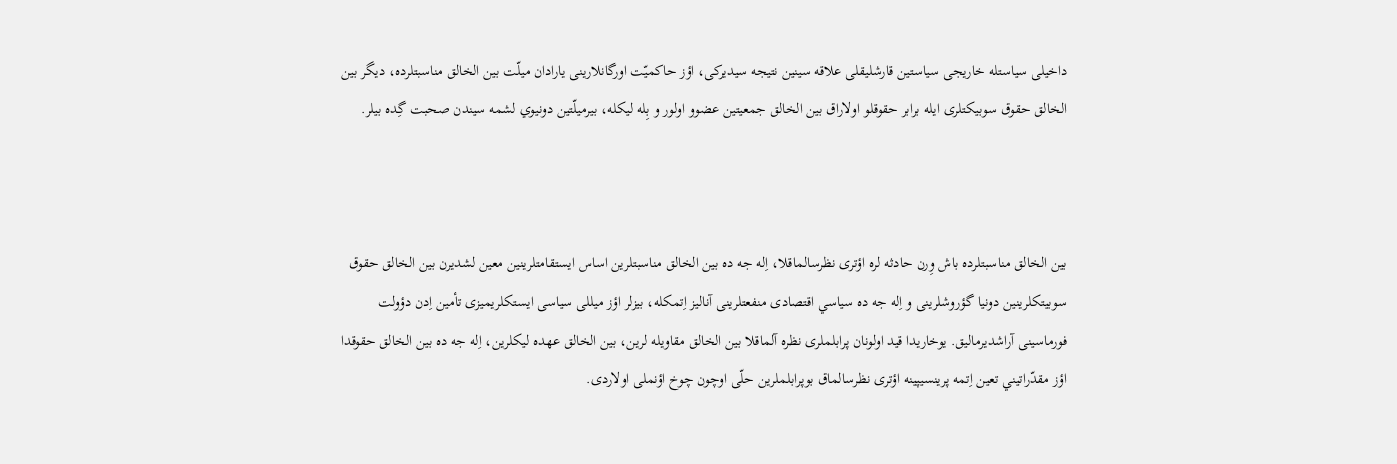داخيلی سياستله خاريجی سياستين قارشليقلی علاقه سينين نتيجه سيديرکی، اؤز حاکميّت اورگانلارينی يارادان ميلّت بين الخالق مناسبتلرده، ديگر بين الخالق حقوق سوبيکتلری ايله برابر حقوقلو اولاراق بين الخالق جمعيتين عضوو اولور و بِله ليکله، بيرميلّتين دونيوي لشمه سيندن صحبت گِده بيلر.



بين الخالق مناسبتلرده باش وِرن حادثه لره اؤتری نظرسالماقلا، اِله جه ده بين الخالق مناسبتلرين اساس ايستقامتلرينين معين لشديرن بين الخالق حقوق سوبيتکلرينين دونيا گؤروشلرينی و اِله جه ده سياسي اقتصادی منفعتلرينی آناليز اِتمکله، بيزلر اؤز ميللی سياسی ايستکلريميزی تأمين اِدن دؤولت فورماسينی آراشديرماليق. يوخاريدا قيد اولونان پرابلملری نظره آلماقلا بين الخالق مقاويله لرين، بين الخالق عهده ليکلرين، اِله جه ده بين الخالق حقوقدا اؤز مقدّراتيني تعين اِتمه پرينسيپينه اؤتری نظرسالماق بوپرابلملرين حلّی اوچون چوخ اؤنملی اولاردی.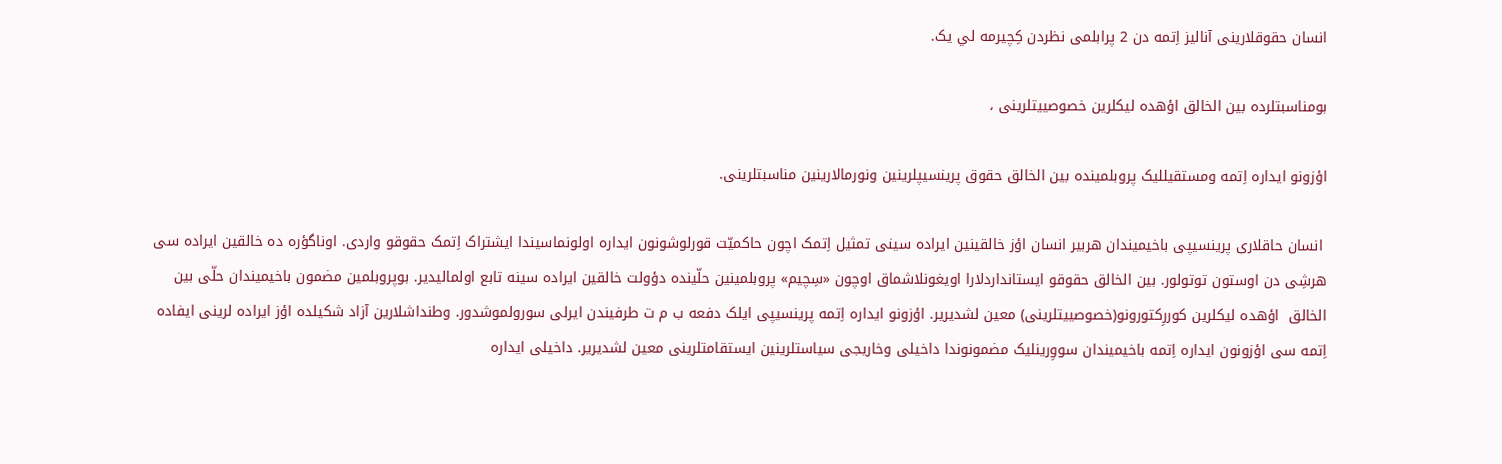انسان حقوقلارينی آناليز اِتمه دن 2 پرابلمی نظردن کِچيرمه لي یک.

بومناسبتلرده بين الخالق اؤهده ليکلرين خصوصییتلرینی ،

اؤزونو ايداره اِتمه ومستقيلليک پروبلمينده بين الخالق حقوق پرينسيپلرينين ونورمالارينين مناسبتلرینی.

 انسان حاقلاری پرينسيپی باخيميندان هربير انسان اؤز خالقينين ايراده سينی تمثيل اِتمک اچون حاکميّت قورلوشونون ايداره اولونماسيندا ايشتراک اِتمک حقوقو واردی. اوناگؤره ده خالقين ايراده سی هرشِی دن اوستون توتولور. بين الخالق حقوقو ايستانداردلارا اويغونلاشماق اوچون «سِچيم» پروبلمينين حلّينده دؤولت خالقين ايراده سينه تابع اولماليدير. بوپروبلمين مضمون باخيميندان حلّی بين الخالق  اؤهده ليکلرين کوررِکتورونو(خصوصییتلرینی) معين لشديرير. اؤزونو ايداره اِتمه پرينسيپی ايلک دفعه ب م ت طرفيندن ايرلی سورولموشدور. وطنداشلارين آزاد شکيلده اؤز ايراده لرينی ايفاده اِتمه سی اؤزونون ايداره اِتمه باخيميندان سووِرينليک مضمونوندا داخيلی وخاريجی سياستلرينين ايستقامتلرينی معين لشديرير. داخيلی ايداره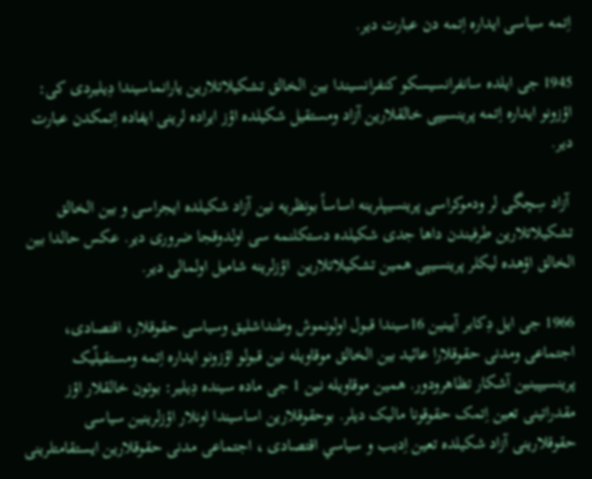اِتمه سياسی ايداره اِتمه دن عبارت دير.

1945 جی ايلده سانفرانسيسکو کنفرانسيندا بين الخالق تشکيلاتلارين يارانماسيندا دِيليردی کی: اؤزونو ايداره اِتمه پرينسيپی خالقلارين آزاد ومستقيل شکيلده اؤز ايراده لرينی ايفاده اِتمکدن عبارت دير.

 آزاد سِچگی لر ودموکراسی پرينسيپلرينه اساساً بونظريه نين آزاد شکيلده ايجراسی و بين الخالق تشکيلاتلارين طرفيندن داها جدی شکيلده دستکلنمه سی اولدوقجا ضروری دير. عکس حالدا بين الخالق اؤهده ليکلر پرينسيپی همين تشکيلاتلارين  اؤزلرينه شاميل اولمالی دير.

1966 جی ايل دِکابر آيينين 16سيندا قبول اولونموش وطنداشليق وسياسی حقوقلار، اقتصادی، اجتماعی ومدنی حقوقلارا عائيد بين الخالق موقاويله نين قبولو اؤزونو ايداره اِتمه ومستقيلّيک پرينسيپينين آشکار تظاهرودور. همين موقاويله نين 1 جی ماده سينده دِيلير: بوتون خالقلار اؤز مقدراتينی تعين اِتمک حقوقونا ماليک ديلر. بوحقوقلارين اساسيندا اونلار اؤزلرينين سياسی حقوقلارينی آزاد شکيلده تعين اِديب و سياسي اقتصادی ، اجتماعی مدنی حقوقلارين ايستقامتلرينی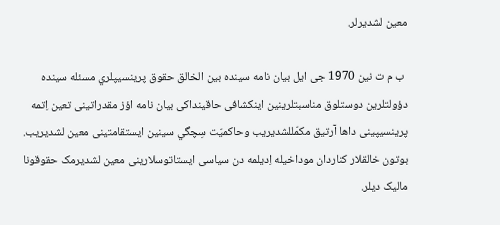معين لشديرلر.

 ب م ت نين 1970 جی ايل بيان نامه سينده بين الخالق حقوق پرينسيپلري مسئله سينده دؤولتلرين دوستلوق مناسبتلرينين اينکشافی حاقينداکی بيان نامه اؤز مقدراتينی تعين اِتمه پرينسيپينی داها آرتيق مکمّللشديريب وحاکميّت سِچگي سينين ايستقامتينی معين لشديريب. بوتون خالقلار کناردان موداخيله اِديلمه دن سياسی ايستاتوسلارينی معين لشديرمک حقوقونا ماليک ديلر.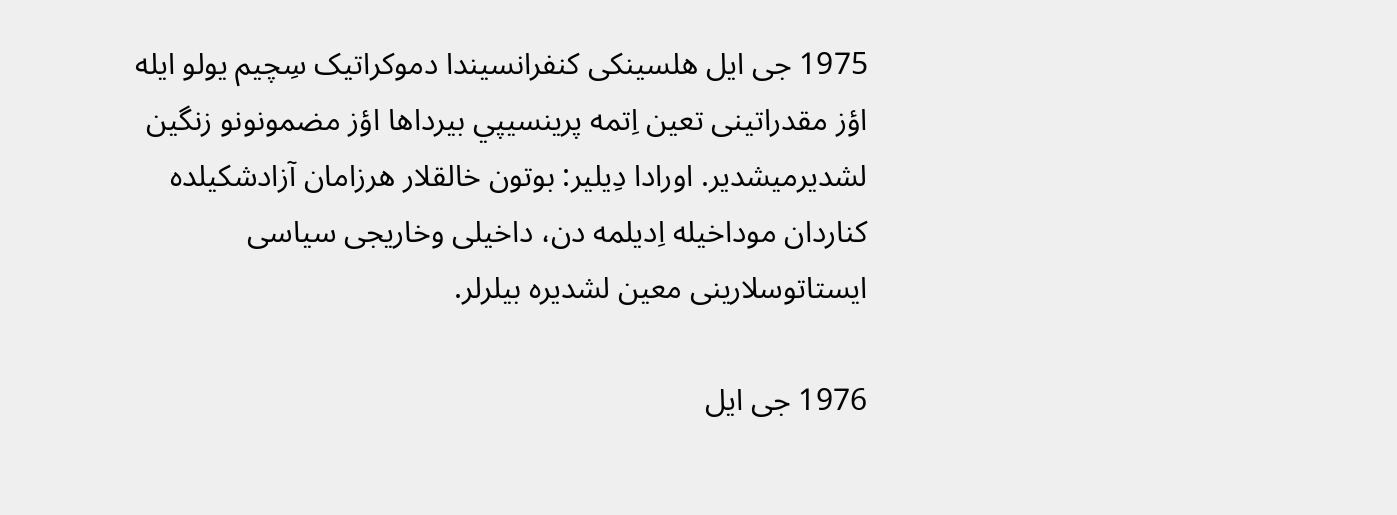1975 جی ايل هلسينکی کنفرانسيندا دموکراتيک سِچيم يولو ايله اؤز مقدراتينی تعين اِتمه پرينسيپي بيرداها اؤز مضمونونو زنگين لشديرميشدير. اورادا دِيلير: بوتون خالقلار هرزامان آزادشکیلده کناردان موداخيله اِديلمه دن، داخيلی وخاريجی سياسی ايستاتوسلارينی معين لشديره بيلرلر.

1976 جی ايل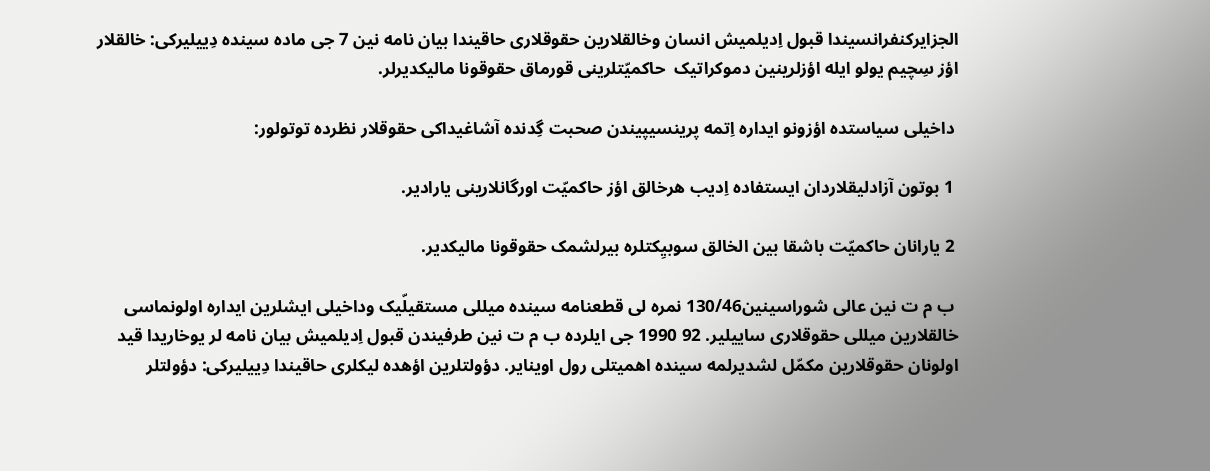الجزايرکنفرانسيندا قبول اِديلميش انسان وخالقلارين حقوقلاری حاقيندا بيان نامه نين 7 جی ماده سينده دِييليرکی: خالقلار اؤز سِچيم يولو ايله اؤزلرينين دموکراتيک  حاکميّتلرينی قورماق حقوقونا ماليکديرلر.

 داخيلی سياستده اؤزونو ايداره اِتمه پرينسيپيندن صحبت گِدنده آشاغيداکی حقوقلار نظرده توتولور:

 1 بوتون آزادليقلاردان ايستفاده اِديب هرخالق اؤز حاکميّت اورگانلارينی يارادير.

 2 يارانان حاکميّت باشقا بين الخالق سوبيِکتلره بيرلشمک حقوقونا ماليکدير.

 ب م ت نين عالی شوراسينين130/46 نمره لی قطعنامه سينده ميللی مستقيلّيک وداخيلی ايشلرين ايداره اولونماسی خالقلارين ميللی حقوقلاری ساييلير. 92 1990 جی ايلرده ب م ت نين طرفيندن قبول اِديلميش بيان نامه لر يوخاريدا قيد اولونان حقوقلارين مکمّل لشديرلمه سينده اهميتلی رول اويناير. دؤولتلرين اؤهده ليکلری حاقيندا دِييليرکی: دؤولتلر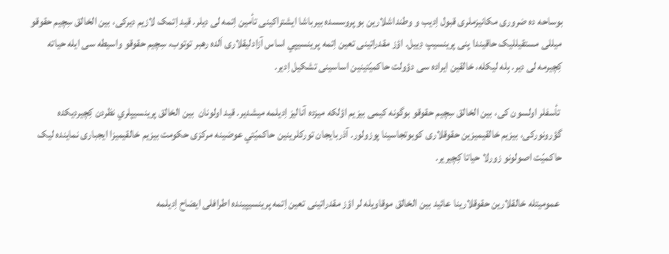بوساحه ده ضروری مکانیزملری قبول اِديب و وطنداشلارين بو پروسسده بيرباشا ايشتراکينی تأمين اِتمه لی ديلر. قيد اِتمک لازيم ديرکی، بين الخالق سِچيم حقوقو ميللی مستقيلليک حاقيندا يِنی پرينسيپ دِييل. اؤز مقدراتينی تعين اِتمه پرينسيپي اساس آزادليقلاری اَلده رهبر توتوب، سِچيم حقوقو واسيطه سی ايله حياته کِچيرمه لی دير. بِله ليکله، خالقين ايراده سی دؤولت حاکميّتينين اساسينی تشکيل اِدير.

 تأسفلر اولسون کی، بين الخالق سِچيم حقوقو بوگونه کيمی بيزيم اؤلکه ميزده آناليز اِديلمه ميشدير. قيد اولونان  بين الخالق پرينسيپلري نظردن کِچيرديکده گؤرونورکی، بيزيم خالقيميزين حقوقلاری کوبوتجاسينا پوزولور. آذربايجان تورکلرينين حاکميّتي عوضينه مرکزی حکومت بيزيم خالقيميزا ايجباری نماينده ليک حاکميّت اصولونو زورلا حياتا کِچيرير.

 عموميتله خالقلارين حقوقلارينا عائيد بين الخالق موقاويله لر اؤز مقدراتينی تعين اِتمه پرينسيپينده اطرافلی ايضاح اِديلمه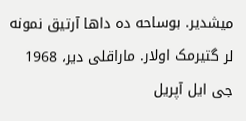ميشدير. بوساحه ده داها آرتيق نمونه لر گتيرمک اولار. ماراقلی دير، 1968 جی ايل آپريل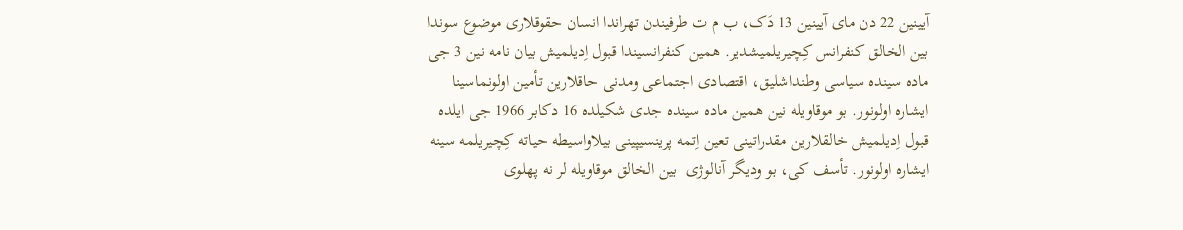آيينين 22 دن مای آيينين 13 دَک، ب م ت طرفيندن تهراندا انسان حقوقلاری موضوع سوندا بين الخالق کنفرانس کِچيريلميشدير. همين کنفرانسيندا قبول اِديلميش بيان نامه نين 3 جی ماده سينده سياسی وطنداشليق، اقتصادی اجتماعی ومدنی حاقلارين تأمين اولونماسينا ايشاره اولونور. بو موقاويله نين همين ماده سينده جدی شکيلده 16 دکابر 1966 جی ايلده قبول اِديلميش خالقلارين مقدراتينی تعين اِتمه پرينسيپينی بيلاواسيطه حياته کِچيريلمه سينه ايشاره اولونور. تأسف کی، بو وديگر آنالوژی  بين الخالق موقاويله لر نه پهلوی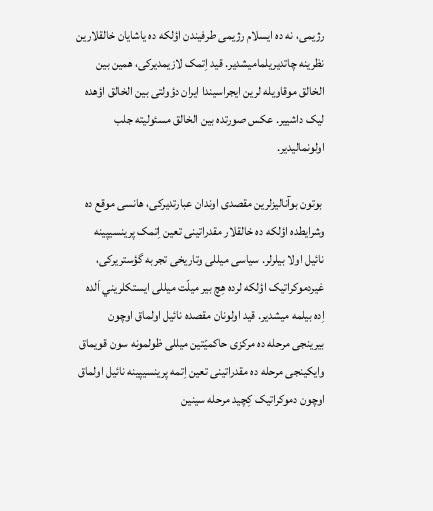رژيمی، نه ده ايسلام رژيمی طرفيندن اؤلکه ده ياشايان خالقلارين نظرينه چاتديريلماميشدير. قيد اِتمک لازيمديرکی، همين بين الخالق موقاويله لرين ايجراسيندا ايران دؤولتی بين الخالق اؤهده ليک داشيير. عکس صورتده بين الخالق مسئوليته جلب اولونماليدير.

 بوتون بوآناليزلرين مقصدی اوندان عبارتديرکی، هانسی موقع ده وشرايطده اؤلکه ده خالقلار مقدراتينی تعين اِتمک پرينسيپينه نائيل اولا بيلرلر. سياسی ميللی وتاريخی تجربه گؤستريرکی، غيردموکراتيک اؤلکه لرده هِچ بير ميلّت ميللی ايستکلريني اَلده اِده بيلمه ميشدير. قيد اولونان مقصده نائيل اولماق اوچون بيرينجی مرحله ده مرکزی حاکميّتين ميللی ظولمونه سون قويماق وايکينجی مرحله ده مقدراتينی تعين اِتمه پرينسيپينه نائيل اولماق اوچون دموکراتيک کِچيد مرحله سينين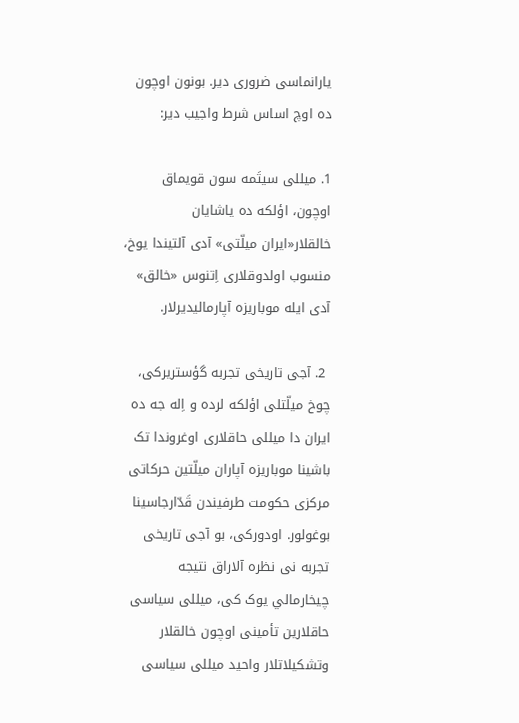يارانماسی ضروری دير. بونون اوچون ده اوچ اساس شرط واجيب دير:

1. ميللی سيتَمه سون قويماق اوچون، اؤلکه ده ياشايان خالقلار«ايران ميلّتی» آدی آلتيندا يوخ، منسوب اولدوقلاری اِتنوس «خالق» آدی ايله موباريزه آپارماليديرلار.

 2. آجی تاريخی تجربه گؤستريرکی، چوخ ميلّتلی اؤلکه لرده و اِله جه ده ايران دا ميللی حاقلاری اوغروندا تک باشينا موباريزه آپاران ميلّتين حرکاتی مرکزی حکومت طرفيندن قَدّارجاسينا بوغولور. اودورکی، بو آجی تاريخی تجربه نی نظره آلاراق نتيجه چيخارمالي يوک کی، ميللی سياسی حاقلارين تأمينی اوچون خالقلار وتشکيلاتلار واحيد ميللی سياسی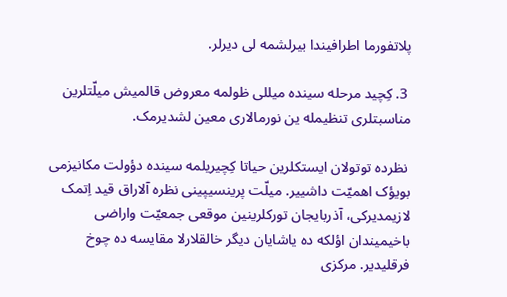پلاتفورما اطرافيندا بيرلشمه لی ديرلر.

 3. کِچيد مرحله سينده ميللی ظولمه معروض قالميش ميلّتلرين مناسبتلری تنظيمله ين نورمالاری معين لشديرمک.

 نظرده توتولان ايستکلرين حياتا کِچيريلمه سينده دؤولت مکانيزمی بويؤک اهميّت داشيير. ميلّت پرينسيپينی نظره آلاراق قيد اِتمک لازيمديرکی، آذربايجان تورکلرينين موقعی جمعيّت واراضی باخيميندان اؤلکه ده ياشايان ديگر خالقلارلا مقايسه ده چوخ فرقليدير. مرکزی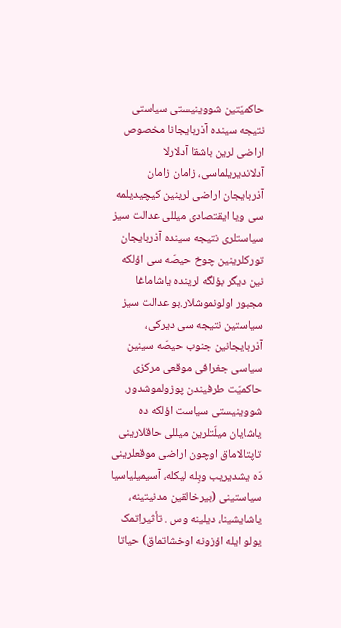حاکميّتين شووينيستی سياستی نتيجه سينده آذربايجانا مخصوص اراضی لرين باشقا آدلارلا آدلانديريلماسی، زامان زامان آذربايجان اراضی لرينين کيچيديلمه سی ويا ايقتصادی ميللی عدالت سيز سياستلری نتيجه سينده آذربايجان تورکلرينين چوخ حيصّه سی اؤلکه نين ديگر بؤلگه لرينده ياشاماغا مجبور اولونموشلار.بو عدالت سيز سياستين نتيجه سی ديرکی، آذربايجانين جنوب حيصّه سينين سياسی جغرافی موقعی مرکزی حاکميّت طرفيندن پوزولموشدور. شووينيستی سياست اؤلکه ده ياشايان ميلّتلرين ميللی حاقلارينی تاپتالاماق اوچون اراضی موقعلرينی دَه يشديريب وبِله ليکله، آسيميلياسيا سياستينی (بيرخالقين مدنيتينه، ياشايشينا، ديلينه وس . تأثيراِتمک يولو ايله اؤزونه اوخشاتماق) حياتا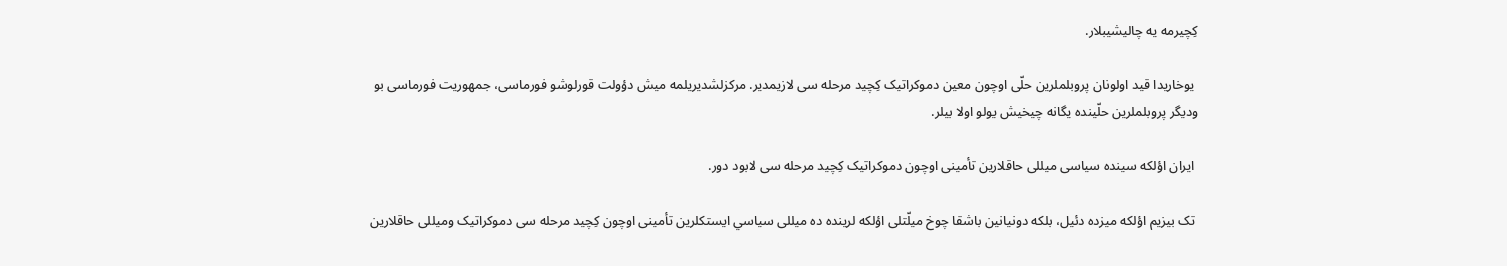کِچيرمه يه چاليشيبلار.

 يوخاريدا قيد اولونان پروبلملرين حلّی اوچون معين دموکراتيک کِچيد مرحله سی لازيمدير. مرکزلشديريلمه ميش دؤولت قورلوشو فورماسی، جمهوريت فورماسی بو وديگر پروبلملرين حلّينده يگانه چيخيش يولو اولا بيلر.

 ايران اؤلکه سينده سياسی ميللی حاقلارين تأمينی اوچون دموکراتيک کِچيد مرحله سی لابود دور.

 تک بيزيم اؤلکه ميزده دئيل، بلکه دونيانين باشقا چوخ ميلّتلی اؤلکه لرينده ده ميللی سياسي ايستکلرين تأمينی اوچون کِچيد مرحله سی دموکراتيک وميللی حاقلارين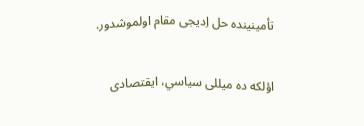تأمينينده حل اِديجی مقام اولموشدور.

اؤلکه ده ميللی سياسي، ايقتصادی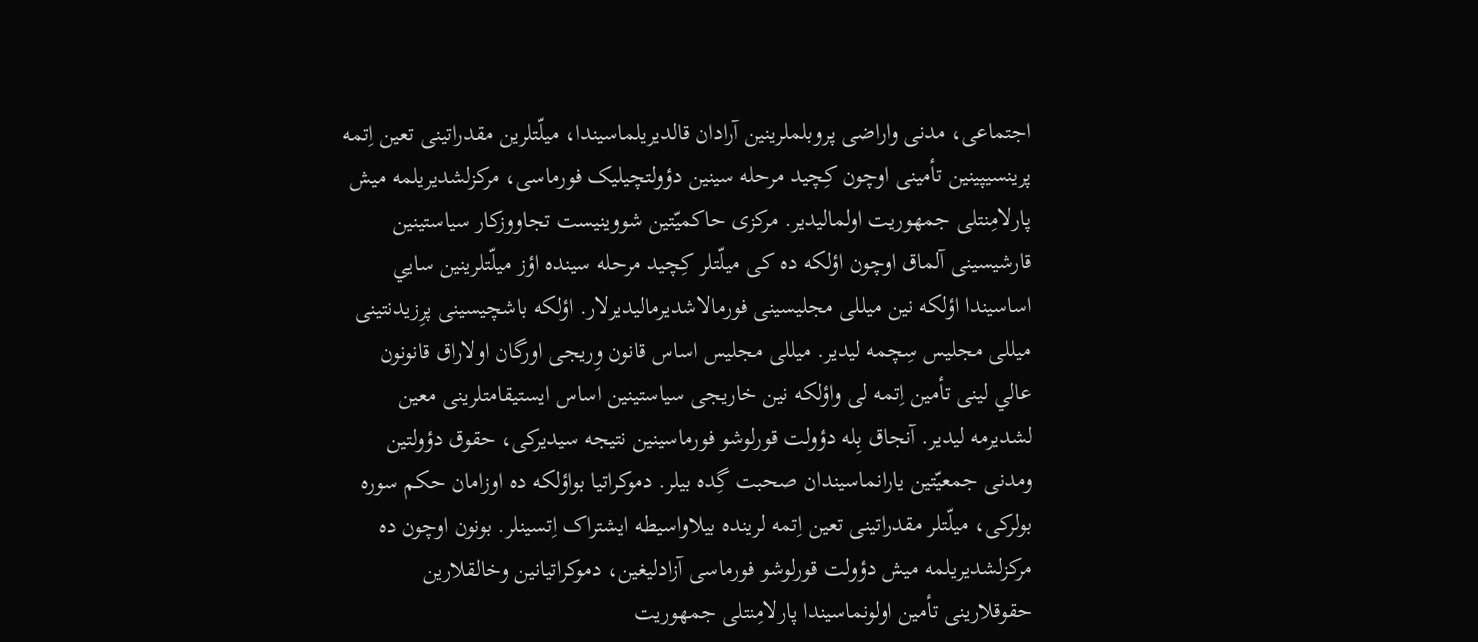اجتماعی، مدنی واراضی پروبلملرينين آرادان قالديريلماسيندا، ميلّتلرين مقدراتينی تعين اِتمه پرينسيپينين تأمينی اوچون کِچيد مرحله سينين دؤولتچيليک فورماسی، مرکزلشديريلمه ميش پارلامِنتلی جمهوريت اولماليدير. مرکزی حاکميّتين شووينيست تجاووزکار سياستينين قارشيسينی آلماق اوچون اؤلکه ده کی ميلّتلر کِچيد مرحله سينده اؤز ميلّتلرينين سايي اساسيندا اؤلکه نين ميللی مجليسينی فورمالاشديرماليديرلار. اؤلکه باشچيسينی پرِزيدنتينی ميللی مجليس سِچمه ليدير. ميللی مجليس اساس قانون وِريجی اورگان اولاراق قانونون عالي لينی تأمين اِتمه لی واؤلکه نين خاريجی سياستينين اساس ايستيقامتلرينی معين لشديرمه ليدير. آنجاق بِله دؤولت قورلوشو فورماسينين نتيجه سيديرکی، حقوق دؤولتين ومدنی جمعيّتين يارانماسيندان صحبت گِده بيلر. دموکراتيا بواؤلکه ده اوزامان حکم سوره بولرکی، ميلّتلر مقدراتينی تعين اِتمه لرينده بيلاواسيطه ايشتراک اِتسينلر. بونون اوچون ده مرکزلشديريلمه ميش دؤولت قورلوشو فورماسی آزادليغين، دموکراتيانين وخالقلارين حقوقلارينی تأمين اولونماسيندا پارلامِنتلی جمهوريت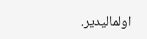اولماليدير.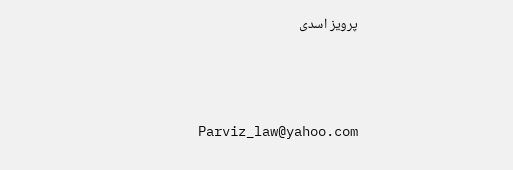پرويز اسدی



 Parviz_law@yahoo.com